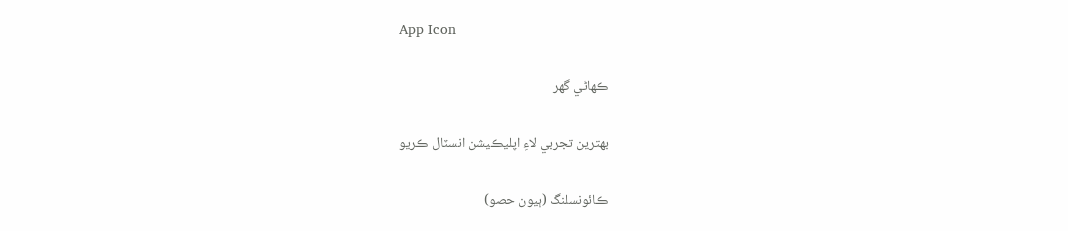App Icon

ڪهاڻي گهر

بهترين تجربي لاءِ اپليڪيشن انسٽال ڪريو

ڪائونسلنگ (ٻيون حصو)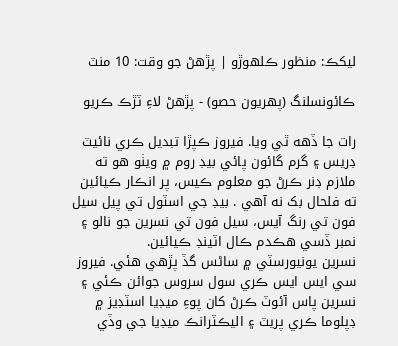ليکڪ: منظور ڪلهوڙو | پڙهڻ جو وقت: 10 منٽ

ڪائونسلنگ (پھريون حصو) - پڙھڻ لاءِ ٽڙڪ ڪريو

رات جا ڏهه ٿي ويا. فيروز ڪپڙا تبديل ڪري نائيٽ ڊريس ۽ گرم گائون پائي بيڊ روم ۾ ويٺو هو ته ملازم ڊنر ڪرڻ جو معلوم ڪيس، پر انڪار ڪيائين ته فلحال بک نه آهي . بيڊ جي اسٽول تي پيل سيل فون تي رنگ آيس، سيل فون تي نسرين جو نالو ۽ نمبر ڏسي هڪدم ڪال اٽينڊ ڪيائين.
نسرين يونيورسٽي ۾ ساڻس گڏ پڙهي هئي. فيروز سي ايس ايس ڪري سول سروس جوائن ڪئي ۽ نسرين پاس آئوٽ ڪرڻ کان پوءِ ميڊيا اسٽڊيز ۾ ڊپلوما ڪري پريٽ ۽ اليڪٽرانڪ ميڊيا جي وڏي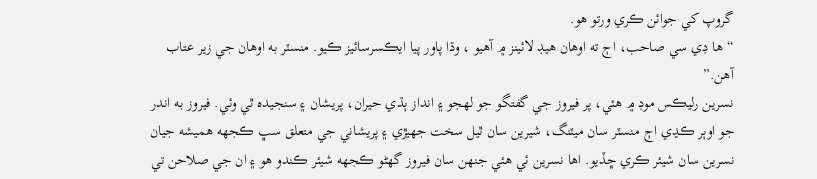گروپ کي جوائن ڪري ورتو هو.
“ها ڊي سي صاحب، اڄ ته اوهان هيڊ لائينز ۾ آهيو ، وڌا پاور پيا ايڪسرسائيز ڪيو. منسٽر به اوهان جي زير عتاب آهن.”
نسرين رليڪس موڊ ۾ هئي، پر فيروز جي گفتگو جو لهجو ۽ انداز ٻڌي حيران، پريشان ۽ سنجيده ٿي وئي. فيروز به اندر جو اوٻر ڪڍي اڄ منسٽر سان ميٽنگ، شيرين سان ٿيل سخت جهيڙي ۽ پريشاني جي متعلق سڀ ڪجهه هميشه جيان نسرين سان شيئر ڪري ڇڏيو. اها نسرين ئي هئي جنهن سان فيروز گهڻو ڪجهه شيئر ڪندو هو ۽ ان جي صلاحن تي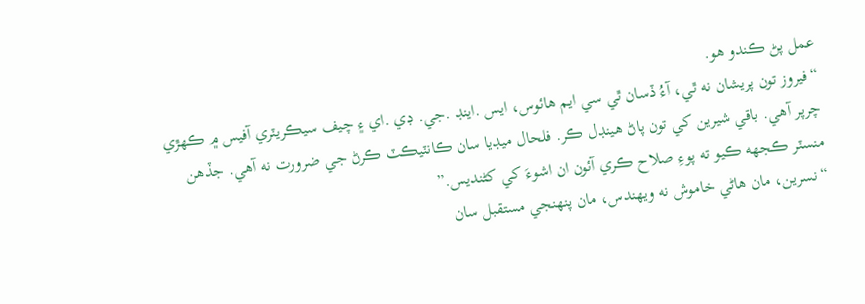عمل پڻ ڪندو هو.
“فيروز تون پريشان نه ٿي، آءُ ڏسان ٿي سي ايم هائوس، ايس .اينڊ .جي. ڊي .اي ۽ چيف سيڪريٽري آفيس ۾ ڪهڙي چرپر آهي. باقي شيرين کي تون پاڻ هينڊل ڪر. فلحال ميڊيا سان ڪانٽيڪٽ ڪرڻ جي ضرورت نه آهي. جڏهن منسٽر ڪجهه ڪيو ته پوءِ صلاح ڪري آئون ان اشوءَ کي کڻنديس.”
“نسرين، مان هاڻي خاموش نه ويهندس، مان پنهنجي مستقبل سان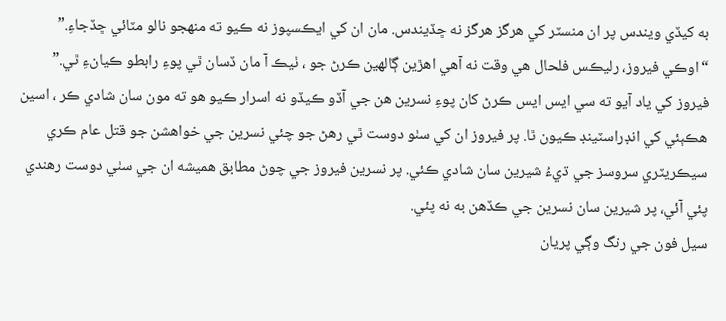به کيڏي ويندس پر ان منسٽر کي هرگز هرگز نه ڇڏيندس. مان ان کي ايڪسپوز نه ڪيو ته منهجو نالو مٽائي ڇڏجاءِ.”
“اوڪي فيروز، رليڪس فلحال هي وقت نه آهي اهڙين ڳالهين ڪرڻ جو ، ٺيڪ آ مان ڏسان ٿي پوءِ رابطو ڪيانءِ ٿي.”
فيروز کي ياد آيو ته سي ايس ايس ڪرڻ کان پوءِ نسرين هن جي آڏو ڪيڏو نه اسرار ڪيو هو ته مون سان شادي ڪر ، اسين هڪٻئي کي انڊراسٽينڊ ڪيون ٿا. پر فيروز ان کي سٺو دوست ٿي رهڻ جو چئي نسرين جي خواهشن جو قتل عام ڪري سيڪريٽري سروسز جي ڌيءُ شيرين سان شادي ڪئي. پر نسرين فيروز جي چوڻ مطابق هميشه ان جي سٺي دوست رهندي پئي آئي، پر شيرين سان نسرين جي ڪڏهن به نه پئي.
سيل فون جي رنگ وڳي پريان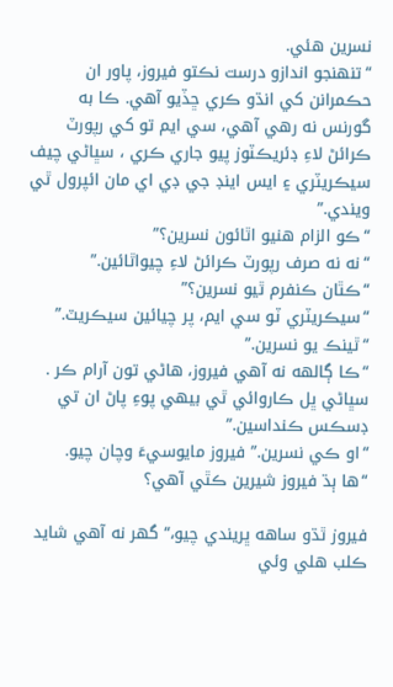نسرين هئي.
“تنهنجو اندازو درست نڪتو فيروز، پاور ان حڪمرانن کي انڌو ڪري ڇڏيو آهي. ڪا به گورنس نه رهي آهي، سي ايم تو کي رپورٽ ڪرائڻ لاءِ ڊئريڪٽوز پيو جاري ڪري ، سڀاڻي چيف سيڪريٽري ۽ ايس اينڊ جي ڊي اي مان ائپرول ٿي ويندي.”
“ڪو الزام هنيو اٿائون نسرين؟”
“نه نه صرف رپورٽ ڪرائڻ لاءِ چيواٿائين.”
“ڪٿان ڪنفرم ٿيو نسرين؟”
“سيڪريٽري ٽو سي ايم، پر چيائين سيڪريٽ.”
“ٿينڪ يو نسرين.”
“ڪا ڳالهه نه آهي فيروز، هاڻي تون آرام ڪر . سڀاڻي ڀل ڪاروائي ٿي بيهي پوءِ پاڻ ان تي ڊسڪس ڪنداسين.”
“او ڪي نسرين.” فيروز مايوسيءَ وچان چيو.
“ها ٻڌ فيروز شيرين ڪٿي آهي؟

فيروز ٿڌو ساهه ڀريندي چيو،“ گهر نه آهي شايد ڪلب هلي وئي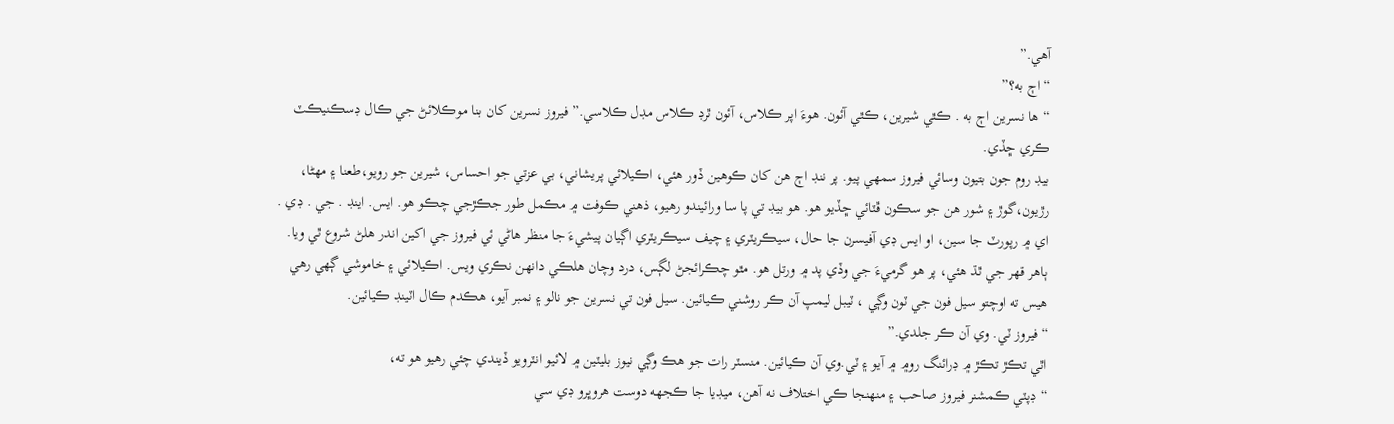آهي.”
“اڄ به؟”
“ها نسرين اڄ به . ڪٿي شيرين، ڪٿي آئون. هوءَ اپر ڪلاس، آئون ٿرڊ ڪلاس مڊل ڪلاسي.” فيروز نسرين کان بنا موڪلائڻ جي ڪال ڊسڪنيڪٽ ڪري ڇڏي.
بيڊ روم جون بتيون وسائي فيروز سمهي پيو. پر ننڊ اڄ هن کان ڪوهين ڏور هئي، اڪيلائي پريشاني، بي عزتي جو احساس، شيرين جو رويو،طعنا ۽ مهڻا، رڙيون،گوڙ ۽ شور هن جو سڪون ڦٽائي ڇڏيو هو. هو بيڊ تي پا سا ورائيندو رهيو، ذهني ڪوفت ۾ مڪمل طور جڪڙجي چڪو هو. ايس. اينڊ . جي . ڊي . اي ۾ رپورٽ جا سين، او ايس ڊي آفيسرن جا حال، سيڪريٽري ۽ چيف سيڪريٽري اڳيان پيشيءَ جا منظر هاڻي ئي فيروز جي اکين اندر هلڻ شروع ٿي ويا.
ٻاهر قهر جي ٿڌ هئي، پر هو گرميءَ جي وڏي پد ۾ ورتل هو. مٿو چڪرائجڻ لڳس، درد وچان هلڪي دانهن نڪري ويس. اڪيلائي ۽ خاموشي ڳهي رهي هيس ته اوچتو سيل فون جي ٽون وڳي ، ٽيبل ليمپ آن ڪر روشني ڪيائين. سيل فون تي نسرين جو نالو ۽ نمبر آيو، هڪدم ڪال اٽينڊ ڪيائين.
“فيروز ٽي. وي آن ڪر جلدي.”
اٿي تڪڙ تڪڙ ۾ ڊرائنگ رو۾ ۾ آيو ۽ ٽي.وي آن ڪيائين. منسٽر رات جو هڪ وڳي نيوز بليٽين ۾ لائيو انٽرويو ڏيندي چئي رهيو هو ته،
“ڊپٽي ڪمشنر فيروز صاحب ۽ منهنجا ڪي اختلاف نه آهن، ميڊيا جا ڪجهه دوست هروڀرو ڊي سي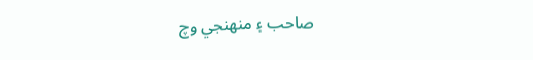صاحب ۽ منهنجي وچ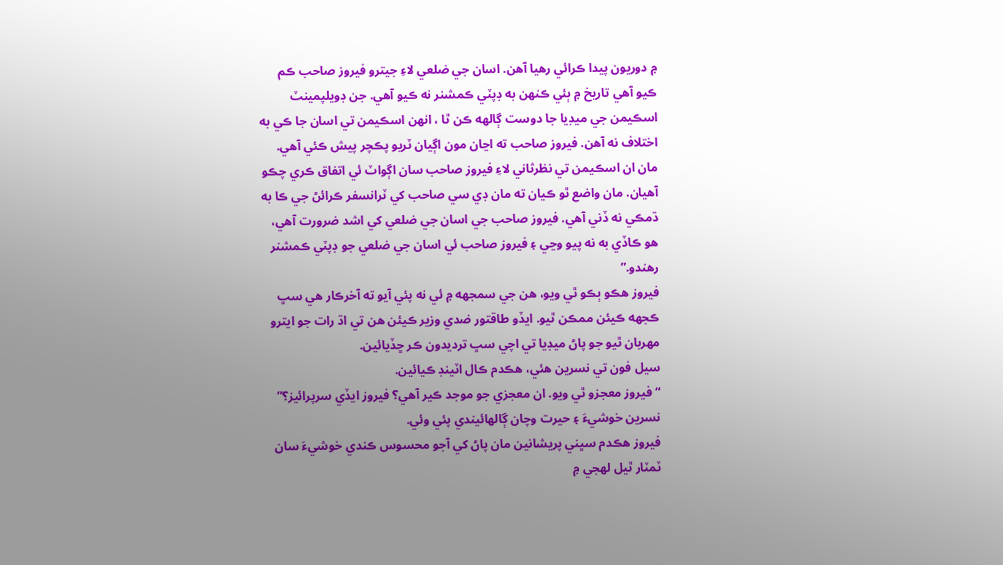۾ دوريون پيدا ڪرائي رهيا آهن. اسان جي ضلعي لاءِ جيترو فيروز صاحب ڪم ڪيو آهي تاريخ ۾ ٻئي ڪنهن به ڊپٽي ڪمشنر نه ڪيو آهي. جن ڊويلپمينٽ اسڪيمن جي ميڊيا جا دوست ڳالهه ڪن ٿا ، انهن اسڪيمن تي اسان جا ڪي به اختلاف نه آهن. فيروز صاحب ته اڃان مون اڳيان ٽريو پڪچر پيش ڪئي آهي. مان ان اسڪيمن تي نظرثاني لاءِ فيروز صاحب سان اڳواٽ ئي اتفاق ڪري چڪو آهيان. مان واضع ٿو ڪيان ته مان ڊي سي صاحب کي ٽرانسفر ڪرائڻ جي ڪا به ڌمڪي نه ڏني آهي. فيروز صاحب جي اسان جي ضلعي کي اشد ضرورت آهي، هو ڪاڏي به نه پيو وڃي ۽ فيروز صاحب ئي اسان جي ضلعي جو ڊپٽي ڪمشنر رهندو.”
فيروز هڪو ٻڪو ٿي ويو، هن جي سمجهه ۾ ئي نه پئي آيو ته آخرڪار هي سڀ ڪجهه ڪيئن ممڪن ٿيو. ايڏو طاقتور ضدي وزير ڪيئن هن تي اڌ رات جو ايترو مهربان ٿيو جو پاڻ ميڊيا تي اچي سڀ ترديدون ڪر ڇڏيائين.
سيل فون تي نسرين هئي، هڪدم ڪال اٽينڊ ڪيائين.
“فيروز معجزو ٿي ويو. ان معجزي جو موجد ڪير آهي؟ فيروز ايڏي سرپرائيز؟” نسرين خوشيءَ ۽ حيرت وچان ڳالهائيندي پئي وئي.
فيروز هڪدم سڀني پريشانين مان پاڻ کي آجو محسوس ڪندي خوشيءَ سان ٽمٽار ٿيل لهجي ۾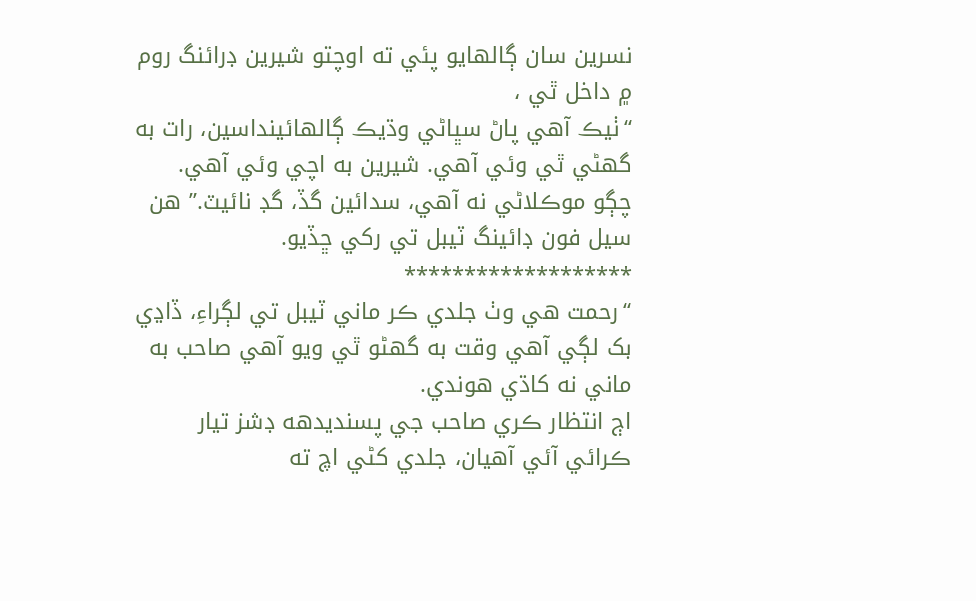نسرين سان ڳالهايو پئي ته اوچتو شيرين ڊرائنگ روم ۾ داخل ٿي ،
“ٺيڪ آهي پاڻ سڀاڻي وڌيڪ ڳالهائينداسين، رات به گهڻي ٿي وئي آهي. شيرين به اچي وئي آهي. چڳو موڪلاڻي نه آهي، سدائين گڏ، گڊ نائيٽ.” هن سيل فون ڊائينگ ٽيبل تي رکي ڇڏيو.
*******************
“رحمت هي وٺ جلدي ڪر ماني ٽيبل تي لڳراءِ، ڏاڍي بک لڳي آهي وقت به گهڻو ٿي ويو آهي صاحب به ماني نه کاڌي هوندي.
اڄ انتظار ڪري صاحب جي پسنديدهه ڊشز تيار ڪرائي آئي آهيان، جلدي کڻي اچ ته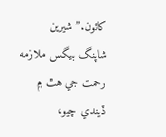کائون.” شيرين شاپنگ بيگس ملازمه رحمت جي هٿ ۾ ڏيندي چيو،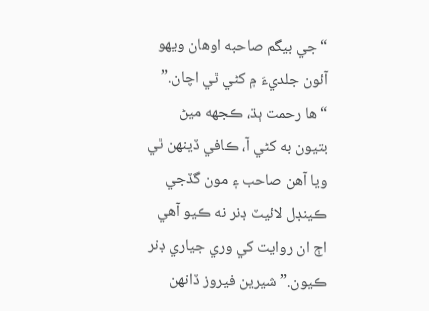“جي بيگم صاحبه اوهان ويهو آئون جلديءَ ۾ کڻي ٿي اچان.”
“ها رحمت ٻڌ، ڪجهه ميڻ بتيون به کڻي آ، ڪافي ڏينهن ٿي ويا آهن صاحب ۽ مون گڏجي ڪينڊل لائيٽ ڊنر نه ڪيو آهي اڄ ان روايت کي وري جياري ڊنر ڪيون.” شيرين فيروز ڏانهن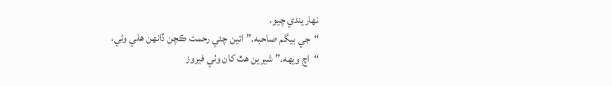نهاريندي چيو.
“جي بيگم صاحبه.” ائين چئي رحمت ڪچن ڏانهن هلي وئي.
“اچ ويهه.” شيرين هٿ کان وٺي فيروز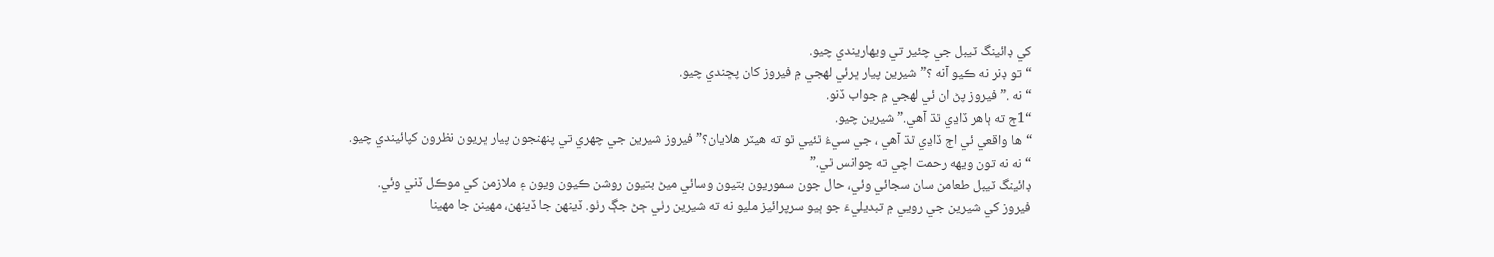کي ڊائينگ ٽيبل جي چئير تي ويهاريندي چيو.
“تو ڊنر نه ڪيو آنه ؟” شيرين پيار ڀرئي لهجي ۾ فيروز کان پڇندي چيو.
“نه .” فيروز پڻ ان ئي لهجي ۾ جواب ڏنو.
“1ڄ ته ٻاهر ڏاڍي ٿڌ آهي.” شيرين چيو.
“ها واقعي ئي اڄ ڏاڍي ٿڌ آهي ، جي سيءُ ٿئيي ٿو ته هيٽر هلايان؟” فيروز شيرين جي چهري تي پنهنجون پيار ڀريون نظرون کپائيندي چيو.
“نه نه تون ويهه رحمت اچي ته چوانس ٿي.”
ڊائينگ ٽيبل طعامن سان سجائي وئي، حال جون سموريون بتيون وسائي ميڻ بتيون روشن ڪيون ويون ۽ ملازمن کي موڪل ڏني وئي.
فيروز کي شيرين جي رويي ۾ تبديليءَ جو ٻيو سرپرائيز مليو نه ته شيرين رٺي ڄڻ جڳ رٺو. ڏينهن جا ڏينهن، مهينن جا مهينا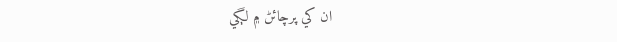ان کي پرچائڻ ۾ لڳي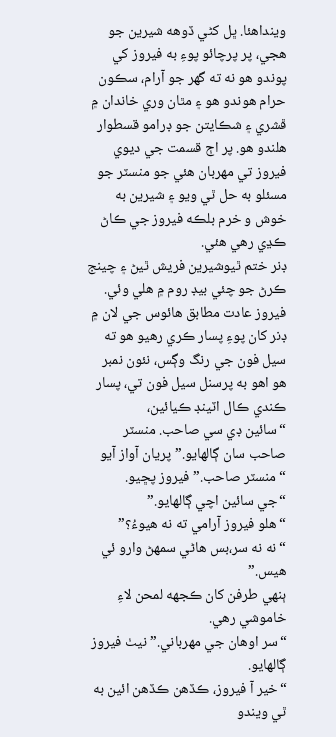وينداهئا. ڀل کڻي ڏوهه شيرين جو هجي، پر پرچائو پوءِ به فيروز کي پوندو هو نه ته گهر جو آرام، سڪون حرام هوندو هو ۽ مٿان وري خاندان ۾ ڦشري ۽ شڪايتن جو ڊرامو قسطوار هلندو هو. پر اڄ قسمت جي ديوي فيروز تي مهربان هئي جو منسٽر جو مسئلو به حل ٿي ويو ۽ شيرين به خوش و خرم بلڪه فيروز جي ڪاڻ ڪڍي رهي هئي.
ڊنر ختم ٿيوشيرين فريش ٿيڻ ۽ چينج ڪرڻ جو چئي بيڊ روم ۾ هلي وئي. فيروز عادت مطابق هائوس جي لان ۾ ڊنر کان پوءِ پسار ڪري رهيو هو ته سيل فون جي رنگ وڳس، نئون نمبر هو اهو به پرسنل سيل فون تي، پسار ڪندي ڪال اٽينڊ ڪيائين،
“سائين ڊي سي صاحب. منسٽر صاحب سان ڳالهايو.” پريان آواز آيو
“منسٽر صاحب.” فيروز پڇيو.
“جي سائين اچي ڳالهايو.”
“هلو فيروز آرامي ته نه هيوءُ؟”
“نه نه سر،بس هاڻي سمهڻ وارو ئي هيس.”
ٻنهي طرفن کان ڪجهه لمحن لاءِ خاموشي رهي.
“سر اوهان جي مهرباني.” نيٺ فيروز ڳالهايو.
“خير آ فيروز، ڪڏهن ڪڏهن ائين به ٿي ويندو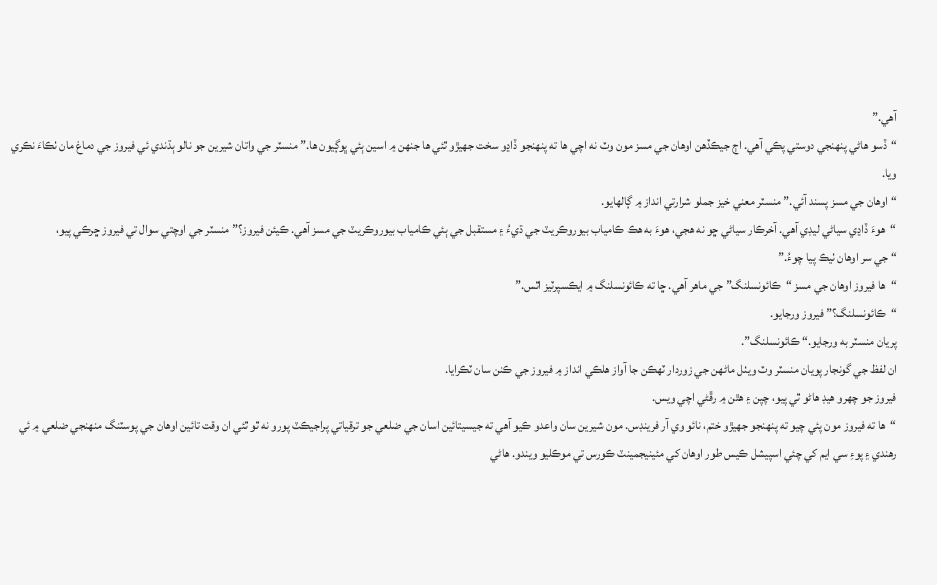آهي.”
“ڏسو هاڻي پنهنجي دوستي پڪي آهي. اڄ جيڪڏهن اوهان جي مسز مون وٽ نه اچي ها ته پنهنجو ڏاڍو سخت جهيڙو ٿئي ها جنهن ۾ اسين ٻئي ڀوڳيون ها.” منسٽر جي واتان شيرين جو نالو ٻڌندي ئي فيروز جي دماغ مان ٺڪاءَ نڪري ويا.
“اوهان جي مسز پسند آئي.” منسٽر معني خيز جملو شرارتي انداز ۾ ڳالهايو.
“هوءَ ڏاڍي سياڻي ليڊي آهي. آخرڪار سياڻي ڇو نه هجي، هوءَ به هڪ ڪامياب بيوروڪريٽ جي ڌيءُ ۽ مستقبل جي ٻئي ڪامياب بيوروڪريٽ جي مسز آهي. ڪيئن فيروز؟” منسٽر جي اوچتي سوال تي فيروز ڇرڪي پيو،
“ جي سر اوهان ٺيڪ پيا چوءُ.”
“ها فيروز اوهان جي مسز “ڪائونسلنگ” جي ماهر آهي. ڇا ته ڪائونسلنگ ۾ ايڪسپرٽيز اٿس.”
“ڪائونسلنگ؟” فيروز ورجايو.
پريان منسٽر به ورجايو.“ ڪائونسلنگ”.
ان لفظ جي گونجار پويان منسٽر وٽ ويٺل ماڻهن جي زوردار ٽهڪن جا آواز هلڪي انداز ۾ فيروز جي ڪنن سان ٽڪرايا.
فيروز جو چهرو هيڊ هاڻو ٿي پيو، چپن ۽ هٿن ۾ رڦڻي اچي ويس.
“ها ته فيروز مون پئي چيو ته پنهنجو جهيڙو ختم، نائو وي آر فرينڊس. مون شيرين سان واعدو ڪيو آهي ته جيسيتائين اسان جي ضلعي جو ترقياتي پراجيڪٽ پورو نه ٿو ٿئي ان وقت تائين اوهان جي پوسٽنگ منهنجي ضلعي ۾ ئي رهندي ۽ پوءِ سي ايم کي چئي اسپيشل ڪيس طور اوهان کي مئينيجمينٽ ڪورس تي موڪليو ويندو. هاڻي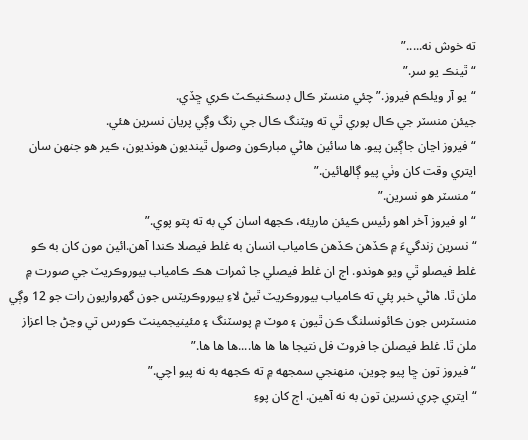ته خوش نه.....”
“ٿينڪ يو سر.”
“يو آر ويلڪم فيروز.” چئي منسٽر ڪال ڊسڪنيڪٽ ڪري ڇڏي.
جيئن منسٽر جي ڪال پوري ٿي ته ويٽنگ ڪال جي رنگ وڳي پريان نسرين هئي.
“فيروز اڃان جاڳين پيو. ها سائين هاڻي مبارڪون وصول ٿينديون هونديون، ڪير هو جنهن سان ايتري وقت کان وٺي پيو ڳالهائين.”
“منسٽر هو نسرين.”
“او فيروز آخر اهو رئيس ڪيئن ماريئه، ڪجهه اسان کي به ته پتو پوي.”
“نسرين زندگيءَ ۾ ڪڏهن ڪڏهن ڪامياب انسان به غلط فيصلا ڪندا آهن.ائين مون کان به ڪو غلط فيصلو ٿي ويو هوندو. اڄ ان غلط فيصلي جا ثمرات هڪ ڪامياب بيوروڪريٽ جي صورت ۾ ملن ٿا. هاڻي خبر پئي ته ڪامياب بيوروڪريٽ ٿيڻ لاءِ بيوروڪريٽس جون گهرواريون رات جو 12 وڳي منسٽرس جون ڪائونسلنگ ڪن ٿيون ۽ موٽ ۾ پوسٽنگ ۽ مئينيجمينٽ ڪورس تي وڃڻ جا اعزاز ملن ٿا. غلط فيصلن جا فروٽ فل نتيجا ها ها ها....ها ها ها.”
“فيروز تون ڇا پيو چوين، منهنجي سمجهه ۾ ته ڪجهه به نه پيو اچي.”
“ايتري چري نسرين تون به نه آهين. اڄ کان پوءِ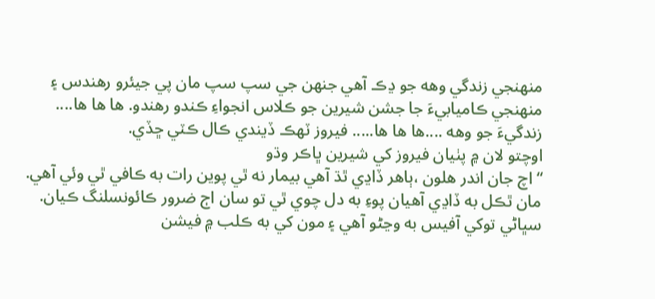منهنجي زندگي وهه جو ڍڪ آهي جنهن جي سپ سپ مان پي جيئرو رهندس ۽ منهنجي ڪاميابيءَ جا جشن شيرين جو ڪلاس انجواءِ ڪندو رهندو. ها ها ها.... زندگيءَ جو وهه ....ها ها ها..... فيروز ٽهڪ ڏيندي ڪال ڪٽي ڇڏي.
اوچتو لان ۾ پٺيان فيروز کي شيرين ڀاڪر وڌو
“اچ جان اندر هلون ،ٻاهر ڏاڍي ٿڌ آهي بيمار نه ٿي پوين رات به ڪافي ٿي وئي آهي. مان ٿڪل به ڏاڍي آهيان پوءِ به دل چوي ٿي تو سان اڄ ضرور ڪائونسلنگ ڪيان. سڀاڻي توکي آفيس به وڃڻو آهي ۽ مون کي به ڪلب ۾ فيشن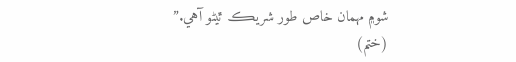شو۾ مهمان خاص طور شريڪ ٿيڻو آهي.”
(ختم)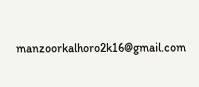manzoorkalhoro2k16@gmail.com